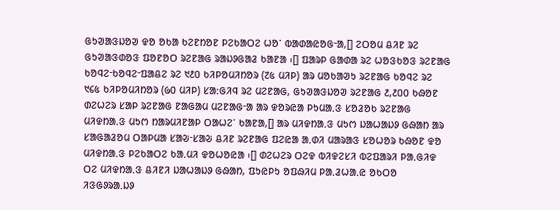ᱜᱩᱣᱟᱝᱡᱚᱣ ᱫᱚ ᱚᱠᱟ ᱠᱮᱱᱴᱚᱱ ᱞᱮᱠᱟᱛᱮ ᱦᱚᱸ ᱵᱟᱰᱟᱭᱚᱜᱼᱟ,[] ᱮᱛᱚᱢ ᱪᱤᱱ ᱨᱮ ᱜᱩᱣᱟᱝᱰᱚᱝ ᱯᱚᱱᱚᱛ ᱨᱮᱱᱟᱜ ᱨᱟᱡᱽᱜᱟᱲ ᱠᱟᱱᱟ ᱾[] ᱯᱟᱨᱞ ᱜᱟᱰᱟ ᱨᱮ ᱦᱚᱝᱠᱚᱝ ᱨᱮᱱᱟᱜ ᱠᱚᱧᱮᱼᱠᱚᱧᱮᱼᱯᱟᱪᱮ ᱨᱮ ᱑᱒᱐ ᱠᱤᱞᱚᱢᱤᱴᱚᱨ (᱗᱕ ᱢᱤᱞ) ᱟᱨ ᱢᱚᱠᱟᱣᱩ ᱨᱮᱱᱟᱜ ᱠᱚᱧᱮ ᱨᱮ ᱑᱔᱕ ᱠᱤᱞᱚᱢᱤᱴᱚᱨ (᱙᱐ ᱢᱤᱞ) ᱥᱟᱺᱜᱤᱧ ᱨᱮ ᱢᱮᱱᱟᱜ, ᱜᱩᱣᱟᱝᱡᱚᱣ ᱨᱮᱱᱟᱜ ᱒,᱒᱐᱐ ᱠᱷᱚᱱ ᱰᱮᱦᱮᱨ ᱥᱟᱞ ᱨᱮᱱᱟᱜ ᱱᱟᱜᱟᱢ ᱢᱮᱱᱟᱜᱼᱟ ᱟᱨ ᱫᱚᱨᱭᱟ ᱞᱩᱢᱟᱹᱝ ᱥᱚᱲᱚᱠ ᱨᱮᱱᱟᱜ ᱢᱤᱫᱴᱟᱹᱝ ᱢᱩᱬ ᱴᱟᱨᱢᱤᱱᱟᱞ ᱛᱟᱦᱮᱸ ᱠᱟᱱᱟ,[] ᱟᱨ ᱢᱤᱫᱴᱟᱹᱝ ᱢᱩᱬ ᱡᱟᱦᱟᱡᱽ ᱜᱷᱟᱴ ᱟᱨ ᱥᱟᱜᱟᱲᱚᱢ ᱛᱟᱞᱢᱟ ᱥᱟᱶᱼᱥᱟᱶ ᱪᱤᱱ ᱨᱮᱱᱟᱜ ᱯᱮᱭᱟ ᱟᱹᱰᱤ ᱢᱟᱨᱟᱝ ᱥᱚᱦᱚᱨ ᱠᱷᱚᱱ ᱫᱚ ᱢᱤᱫᱴᱟᱹᱝ ᱞᱮᱠᱟᱛᱮ ᱠᱟᱹᱢᱤ ᱫᱚᱦᱚᱭᱟ ᱾[] ᱰᱮᱦᱮᱨ ᱛᱮᱫ ᱵᱤᱫᱮᱥᱤ ᱵᱮᱯᱟᱨᱤ ᱞᱟᱹᱜᱤᱫ ᱛᱮ ᱢᱤᱫᱴᱟᱹᱝ ᱪᱤᱱᱤ ᱡᱟᱦᱟᱡᱽ ᱜᱷᱟᱴ, ᱯᱩᱭᱞᱩ ᱚᱯᱷᱤᱢ ᱞᱟᱹᱲᱦᱟᱹᱭ ᱚᱠᱛᱚ ᱤᱝᱜᱽᱨᱟᱹᱡᱽ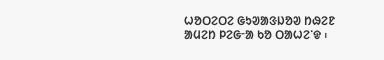ᱦᱚᱛᱮᱛᱮ ᱜᱩᱣᱟᱝᱡᱚᱣ ᱴᱷᱮᱱ ᱟᱢᱮᱴ ᱞᱮᱜᱼᱟ ᱠᱚ ᱛᱟᱦᱮᱸᱫ ᱾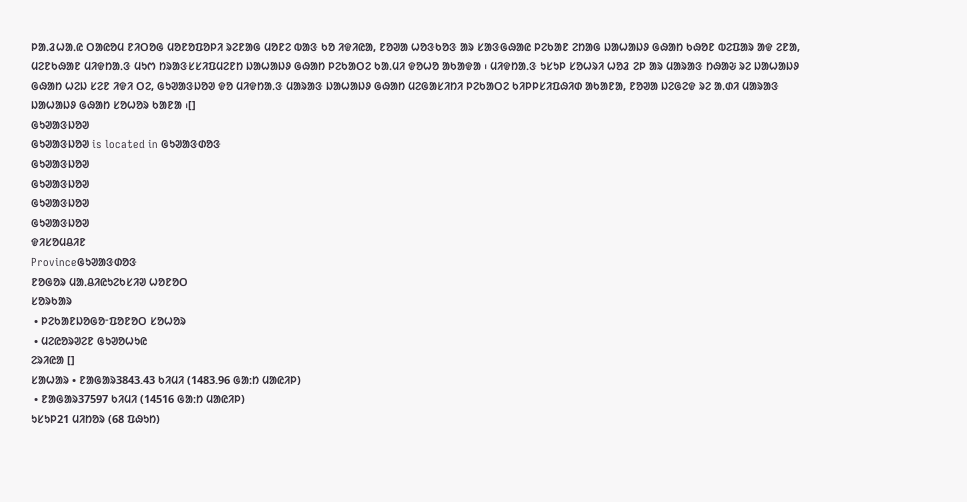ᱞᱟᱹᱲᱦᱟᱹᱭ ᱛᱟᱭᱚᱢ ᱱᱤᱛᱚᱜ ᱢᱚᱱᱚᱯᱚᱞᱤ ᱨᱮᱱᱟᱜ ᱢᱚᱱᱮ ᱵᱟᱝ ᱠᱚ ᱤᱫᱤᱭᱟ, ᱱᱚᱣᱟ ᱦᱚᱝᱠᱚᱝ ᱟᱨ ᱥᱟᱝᱜᱷᱟᱭ ᱞᱮᱠᱟᱱ ᱮᱴᱟᱜ ᱡᱟᱦᱟᱡᱽ ᱜᱷᱟᱴ ᱠᱷᱚᱱ ᱵᱮᱯᱟᱨ ᱟᱫ ᱮᱱᱟ, ᱢᱮᱱᱠᱷᱟᱱ ᱢᱤᱫᱴᱟᱹᱝ ᱢᱩᱬ ᱴᱨᱟᱝᱥᱥᱤᱯᱢᱮᱱᱴ ᱡᱟᱦᱟᱡᱽ ᱜᱷᱟᱴ ᱞᱮᱠᱟᱛᱮ ᱠᱟᱹᱢᱤ ᱫᱚᱦᱚ ᱟᱠᱟᱫᱟ ᱾ ᱢᱤᱫᱴᱟᱹᱝ ᱩᱥᱩᱞ ᱥᱚᱦᱨᱤ ᱦᱚᱲ ᱮᱞ ᱟᱨ ᱢᱟᱨᱟᱝ ᱴᱷᱟᱶ ᱨᱮ ᱡᱟᱦᱟᱡᱽ ᱜᱷᱟᱴ ᱦᱮᱡ ᱥᱮᱱ ᱤᱫᱤ ᱛᱮ, ᱜᱩᱣᱟᱝᱡᱚᱣ ᱫᱚ ᱢᱤᱫᱴᱟᱹᱝ ᱢᱟᱨᱟᱝ ᱡᱟᱦᱟᱡᱽ ᱜᱷᱟᱴ ᱢᱮᱜᱟᱥᱤᱴᱤ ᱞᱮᱠᱟᱛᱮ ᱠᱤᱞᱞᱥᱤᱯᱷᱤᱰ ᱟᱠᱟᱱᱟ, ᱱᱚᱣᱟ ᱡᱮᱜᱮᱫ ᱨᱮ ᱟᱹᱰᱤ ᱢᱟᱨᱟᱝ ᱡᱟᱦᱟᱡᱽ ᱜᱷᱟᱴ ᱥᱚᱦᱚᱨ ᱠᱟᱱᱟ ᱾[]
ᱜᱩᱣᱟᱝᱡᱚᱣ
ᱜᱩᱣᱟᱝᱡᱚᱣ is located in ᱜᱩᱣᱟᱝᱰᱚᱝ
ᱜᱩᱣᱟᱝᱡᱚᱣ
ᱜᱩᱣᱟᱝᱡᱚᱣ
ᱜᱩᱣᱟᱝᱡᱚᱣ
ᱜᱩᱣᱟᱝᱡᱚᱣ
ᱫᱤᱥᱚᱢᱪᱤᱱ
Provinceᱜᱩᱣᱟᱝᱰᱚᱝ
ᱱᱚᱜᱚᱨ ᱢᱟᱹᱪᱤᱭᱩᱮᱠᱥᱤᱣ ᱦᱚᱱᱚᱛ
ᱥᱚᱨᱠᱟᱨ
 • ᱞᱮᱠᱟᱱᱡᱚᱜᱚᱼᱯᱚᱱᱚᱛ ᱥᱚᱦᱚᱨ
 • ᱢᱮᱭᱚᱨᱣᱮᱱ ᱜᱩᱣᱚᱦᱩᱭ
ᱮᱨᱤᱭᱟ []
ᱥᱟᱦᱟᱨ • ᱱᱟᱜᱟᱨ3843.43 ᱠᱤᱢᱤ (1483.96 ᱜᱟᱺᱴ ᱢᱟᱭᱤᱞ)
 • ᱱᱟᱜᱟᱨ37597 ᱠᱤᱢᱤ (14516 ᱜᱟᱺᱴ ᱢᱟᱭᱤᱞ)
ᱩᱥᱩᱞ21 ᱢᱤᱴᱚᱨ (68 ᱯᱷᱩᱴ)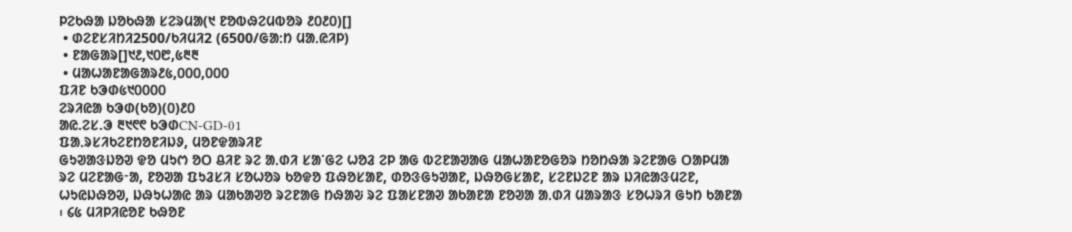ᱞᱮᱠᱷᱟ ᱡᱚᱠᱷᱟ ᱥᱮᱨᱢᱟ(᱑ ᱱᱚᱵᱷᱮᱢᱵᱚᱨ ᱒᱐᱒᱐)[]
 • ᱰᱮᱱᱥᱤᱴᱤ2500/ᱠᱤᱢᱤ2 (6500/ᱜᱟᱺᱴ ᱢᱟᱹᱭᱤᱞ)
 • ᱱᱟᱜᱟᱨ[]᱑᱒,᱑᱐᱘,᱕᱓᱓
 • ᱢᱟᱦᱟᱱᱟᱜᱟᱨ᱒᱕,᱐᱐᱐,᱐᱐᱐
ᱯᱤᱱ ᱠᱳᱰ᱕᱑᱐᱐᱐᱐
ᱮᱨᱤᱭᱟ ᱠᱳᱰ(ᱠᱚ)(᱐)᱒᱐
ᱟᱭ.ᱮᱥ.ᱳ ᱓᱑᱖᱖ ᱠᱳᱰCN-GD-01
ᱯᱟᱹᱨᱥᱤᱠᱮᱱᱴᱚᱱᱤᱡᱽ, ᱢᱚᱱᱫᱟᱨᱤᱱ
ᱜᱩᱣᱟᱝᱡᱚᱣ ᱫᱚ ᱢᱩᱬ ᱚᱛ ᱪᱤᱱ ᱨᱮ ᱟᱹᱰᱤ ᱥᱟᱸᱜᱮ ᱦᱚᱲ ᱮᱞ ᱟᱜ ᱵᱮᱱᱟᱣᱟᱜ ᱢᱟᱦᱟᱱᱚᱜᱚᱨ ᱴᱚᱴᱷᱟ ᱨᱮᱱᱟᱜ ᱛᱟᱞᱢᱟ ᱨᱮ ᱢᱮᱱᱟᱜᱼᱟ, ᱱᱚᱣᱟ ᱯᱩᱲᱥᱤ ᱥᱚᱦᱚᱨ ᱠᱚᱫᱚ ᱯᱷᱚᱥᱟᱱ, ᱰᱚᱝᱜᱩᱣᱟᱱ, ᱡᱷᱚᱜᱥᱟᱱ, ᱥᱮᱱᱡᱮᱱ ᱟᱨ ᱡᱤᱭᱟᱝᱢᱮᱱ, ᱦᱩᱭᱡᱷᱚᱣ, ᱡᱷᱩᱦᱟᱭ ᱟᱨ ᱢᱟᱠᱟᱣᱚ ᱨᱮᱱᱟᱜ ᱴᱷᱟᱶ ᱨᱮ ᱯᱟᱥᱱᱟᱣ ᱟᱠᱟᱱᱟ ᱱᱚᱣᱟ ᱟᱹᱰᱤ ᱢᱟᱨᱟᱝ ᱥᱚᱦᱨᱤ ᱜᱩᱴ ᱠᱟᱱᱟ ᱾ ᱔᱕ ᱢᱤᱞᱤᱭᱚᱱ ᱠᱷᱚᱱ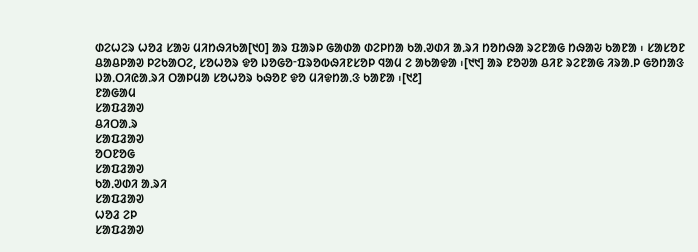ᱰᱮᱦᱮᱨ ᱦᱚᱲ ᱥᱟᱶ ᱢᱤᱴᱷᱤᱠᱟ[᱑᱐] ᱟᱨ ᱯᱟᱨᱞ ᱜᱟᱰᱟ ᱰᱮᱞᱴᱟ ᱠᱟᱹᱣᱰᱤ ᱟᱹᱨᱤ ᱴᱚᱴᱷᱟ ᱨᱮᱱᱟᱜ ᱴᱷᱟᱶ ᱠᱟᱱᱟ ᱾ ᱥᱟᱥᱚᱱ ᱪᱟᱪᱞᱟᱣ ᱞᱮᱠᱟᱛᱮ, ᱥᱚᱦᱚᱨ ᱫᱚ ᱡᱚᱜᱚᱼᱯᱨᱚᱵᱷᱤᱱᱥᱚᱞ ᱧᱟᱢ ᱮ ᱟᱠᱟᱫᱟ ᱾[᱑᱑] ᱟᱨ ᱱᱚᱣᱟ ᱪᱤᱱ ᱨᱮᱱᱟᱜ ᱤᱨᱟᱹᱞ ᱜᱚᱴᱟᱝ ᱡᱟᱹᱛᱤᱭᱟᱹᱨᱤ ᱛᱟᱞᱢᱟ ᱥᱚᱦᱚᱨ ᱠᱷᱚᱱ ᱫᱚ ᱢᱤᱫᱴᱟᱹᱝ ᱠᱟᱱᱟ ᱾[᱑᱒]
ᱱᱟᱜᱟᱢ
ᱥᱟᱯᱲᱟᱣ
ᱪᱤᱛᱟᱹᱨ
ᱥᱟᱯᱲᱟᱣ
ᱚᱛᱱᱚᱜ
ᱥᱟᱯᱲᱟᱣ
ᱠᱟᱹᱣᱰᱤ ᱟᱹᱨᱤ
ᱥᱟᱯᱲᱟᱣ
ᱦᱚᱲ ᱮᱞ
ᱥᱟᱯᱲᱟᱣ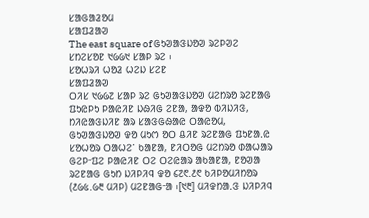ᱥᱟᱜᱟᱲᱚᱢ
ᱥᱟᱯᱲᱟᱣ
The east square of ᱜᱩᱣᱟᱝᱡᱚᱣ ᱨᱮᱞᱣᱮ ᱥᱴᱮᱥᱚᱱ ᱑᱙᱙᱑ ᱥᱟᱞ ᱨᱮ ᱾
ᱥᱚᱦᱨᱤ ᱦᱚᱲ ᱦᱮᱡ ᱥᱮᱱ
ᱥᱟᱯᱲᱟᱣ
ᱛᱤᱥ ᱑᱙᱙᱗ ᱥᱟᱞ ᱨᱮ ᱜᱩᱣᱟᱝᱡᱚᱣ ᱢᱮᱴᱨᱚ ᱨᱮᱱᱟᱜ ᱯᱩᱭᱞᱩ ᱞᱟᱭᱤᱱ ᱡᱷᱤᱜ ᱮᱱᱟ, ᱟᱫᱚ ᱵᱤᱡᱤᱝ, ᱴᱤᱭᱟᱝᱡᱤᱱ ᱟᱨ ᱥᱟᱝᱜᱷᱟᱭ ᱛᱟᱭᱚᱢ, ᱜᱩᱣᱟᱝᱡᱚᱣ ᱫᱚ ᱢᱩᱬ ᱚᱛ ᱪᱤᱱ ᱨᱮᱱᱟᱜ ᱯᱩᱱᱟᱹᱭ ᱥᱚᱦᱚᱨ ᱛᱟᱦᱮᱸ ᱠᱟᱱᱟ, ᱱᱤᱛᱚᱜ ᱢᱮᱴᱨᱚ ᱰᱟᱦᱟᱨ ᱜᱮᱞᱼᱯᱮ ᱞᱟᱭᱤᱱ ᱛᱮ ᱛᱮᱭᱟᱨ ᱟᱠᱟᱱᱟ, ᱱᱚᱣᱟ ᱨᱮᱱᱟᱜ ᱜᱩᱴ ᱡᱤᱞᱤᱧ ᱫᱚ ᱔᱗᱖.᱒᱖ ᱠᱤᱞᱚᱢᱤᱴᱚᱨ (᱒᱙᱕.᱙᱓ ᱢᱤᱞ) ᱢᱮᱱᱟᱜᱼᱟ ᱾[᱑᱓] ᱢᱤᱫᱴᱟᱹᱝ ᱡᱤᱞᱤᱧ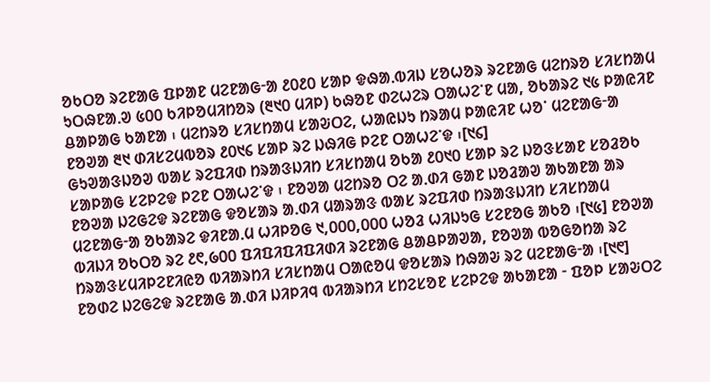ᱚᱠᱛᱚ ᱨᱮᱱᱟᱜ ᱯᱞᱟᱱ ᱢᱮᱱᱟᱜᱼᱟ ᱒᱐᱒᱐ ᱥᱟᱞ ᱫᱷᱟᱹᱵᱤᱡ ᱥᱚᱦᱚᱨ ᱨᱮᱱᱟᱜ ᱢᱮᱴᱨᱚ ᱥᱤᱥᱴᱟᱢ ᱩᱛᱷᱱᱟᱹᱣ ᱕᱐᱐ ᱠᱤᱞᱚᱢᱤᱴᱚᱨ (᱓᱑᱐ ᱢᱤᱞ) ᱠᱷᱚᱱ ᱰᱮᱦᱮᱨ ᱛᱟᱦᱮᱸᱱ ᱢᱟ, ᱚᱠᱟᱨᱮ ᱑᱕ ᱞᱟᱭᱤᱱ ᱪᱟᱞᱟᱜ ᱠᱟᱱᱟ ᱾ ᱢᱮᱴᱨᱚ ᱥᱤᱥᱴᱟᱢ ᱥᱟᱶᱛᱮ, ᱦᱟᱭᱡᱩ ᱴᱨᱟᱢ ᱞᱟᱭᱤᱱ ᱦᱚᱸ ᱢᱮᱱᱟᱜᱼᱟ ᱱᱚᱣᱟ ᱓᱑ ᱰᱤᱥᱮᱢᱵᱚᱨ ᱒᱐᱑᱔ ᱥᱟᱞ ᱨᱮ ᱡᱷᱤᱜ ᱞᱮᱱ ᱛᱟᱦᱮᱸᱫ ᱾[᱑᱔]
ᱜᱩᱣᱟᱝᱡᱚᱣ ᱵᱟᱥ ᱨᱮᱯᱤᱰ ᱴᱨᱟᱝᱡᱤᱴ ᱥᱤᱥᱴᱟᱢ ᱚᱠᱟ ᱒᱐᱑᱐ ᱥᱟᱞ ᱨᱮ ᱡᱚᱝᱥᱟᱱ ᱥᱚᱲᱚᱠ ᱥᱟᱞᱟᱜ ᱥᱮᱞᱮᱫ ᱞᱮᱱ ᱛᱟᱦᱮᱸᱫ ᱾ ᱱᱚᱣᱟ ᱢᱮᱴᱨᱚ ᱛᱮ ᱟᱹᱰᱤ ᱜᱟᱱ ᱡᱚᱲᱟᱣ ᱟᱠᱟᱱᱟ ᱟᱨ ᱱᱚᱣᱟ ᱡᱮᱜᱮᱫ ᱨᱮᱱᱟᱜ ᱫᱚᱥᱟᱨ ᱟᱹᱰᱤ ᱢᱟᱨᱟᱝ ᱵᱟᱥ ᱨᱮᱯᱤᱰ ᱴᱨᱟᱝᱡᱤᱴ ᱥᱤᱥᱴᱟᱢ ᱢᱮᱱᱟᱜᱼᱟ ᱚᱠᱟᱨᱮ ᱫᱤᱱᱟᱹᱢ ᱦᱤᱞᱚᱜ ᱑,᱐᱐᱐,᱐᱐᱐ ᱦᱚᱲ ᱦᱤᱡᱩᱜ ᱥᱮᱱᱚᱜ ᱟᱠᱚ ᱾[᱑᱕] ᱱᱚᱣᱟ ᱵᱤᱡᱤ ᱚᱠᱛᱚ ᱨᱮ ᱒᱖,᱙᱐᱐ ᱯᱤᱯᱤᱯᱤᱯᱤᱰᱤ ᱨᱮᱱᱟᱜ ᱪᱟᱪᱞᱟᱣᱟ, ᱱᱚᱣᱟ ᱵᱚᱜᱚᱴᱟ ᱨᱮ ᱴᱨᱟᱝᱥᱢᱤᱞᱮᱱᱤᱭᱚ ᱵᱤᱟᱨᱴᱤ ᱥᱤᱥᱴᱟᱢ ᱛᱟᱭᱚᱢ ᱫᱚᱥᱟᱨ ᱴᱷᱟᱶ ᱨᱮ ᱢᱮᱱᱟᱜᱼᱟ ᱾[᱑᱖] ᱱᱚᱰᱮ ᱡᱮᱜᱮᱫ ᱨᱮᱱᱟᱜ ᱟᱹᱰᱤ ᱡᱤᱞᱤᱧ ᱵᱤᱟᱨᱴᱤ ᱥᱴᱮᱥᱚᱱ ᱥᱮᱞᱮᱫ ᱟᱠᱟᱱᱟ ᱼ ᱯᱚᱞ ᱥᱟᱶᱛᱮ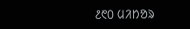᱒᱖᱐ ᱢᱤᱴᱚᱨ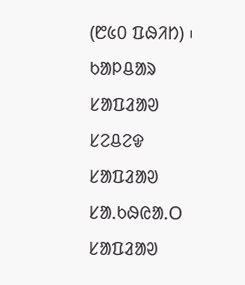(᱘᱕᱐ ᱯᱷᱤᱴ) ᱾
ᱠᱟᱞᱪᱟᱨ
ᱥᱟᱯᱲᱟᱣ
ᱥᱮᱪᱮᱫ
ᱥᱟᱯᱲᱟᱣ
ᱥᱟᱹᱠᱷᱭᱟᱹᱛ
ᱥᱟᱯᱲᱟᱣ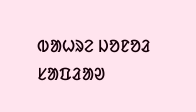ᱵᱟᱦᱨᱮ ᱡᱚᱱᱚᱲ
ᱥᱟᱯᱲᱟᱣ